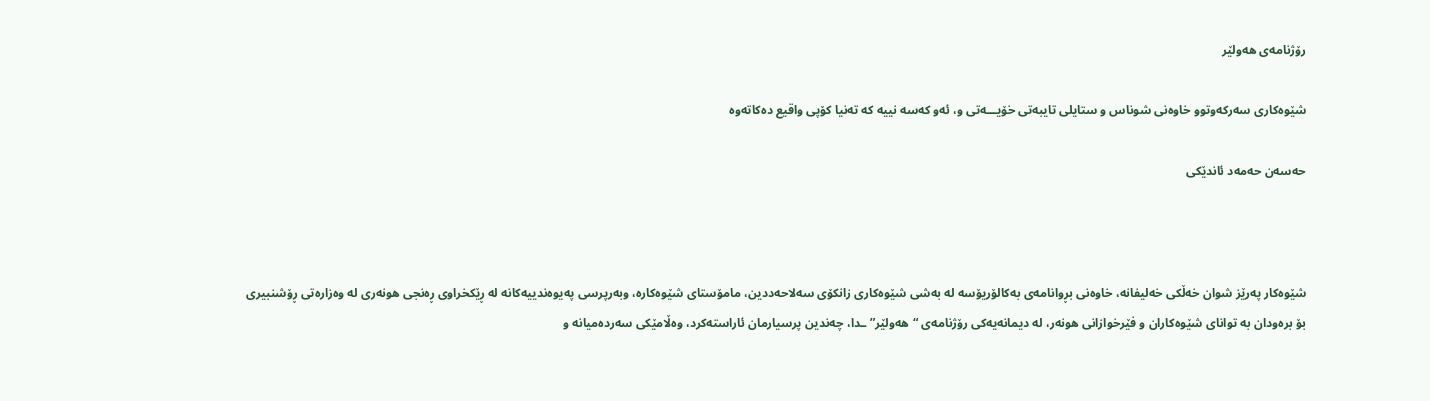رۆژنامەی ھەولێر

شێوەکاری سەرکەوتوو خاوەنی شوناس و ستایلی تایبەتی خۆیـــەتی و، ئەو کەسە نییە کە تەنیا کۆپی واقیع دەکاتەوە

حەسەن حەمەد ئاندێکی



شێوەکار پەرێز شوان خەڵکی خەلیفانە، خاوەنی بڕوانامەی بەکالۆریۆسە لە بەشی شێوەکاری زانکۆی سەلاحەددین، مامۆستای شێوەکارە، وبەرپرسی پەیوەندییەکانە لە ڕێکخراوی ڕەنجی هونەری لە وەزارەتی ڕۆشنبیری بۆ برەودان بە توانای شێوەکاران و فێرخوازانی هونەر، لە دیمانەیەکی رۆژنامەی “هەولێر”ـدا، چەندین پرسیارمان ئاراستەکرد، وەڵامێکی سەردەمیانە و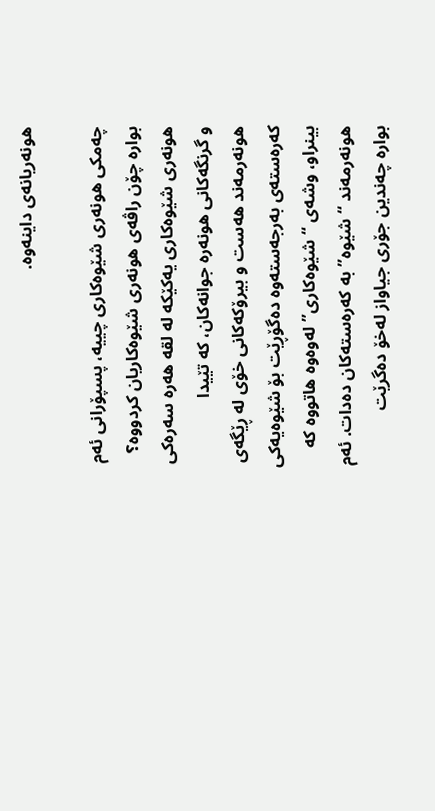هونەریانەی داینەوە.

چەمکی هونەری شێوەکاری چییە، پسپۆرانی ئەم بوارە چۆن راڤەی هونەری شێوەکاریان کردووە؟
هونەری شێوەکاری یەکێکە لە لقە هەرە سەرەکی و گرنگەکانی هونەرە جوانەکان، کە تێیدا هونەرمەند هەست و بیرۆکەکانی خۆی لە ڕێگەی کەرەستەی بەرجەستەوە دەگۆڕێت بۆ شێوەیەکی بینراو، وشەی “شێوەکاری” لەوەوە هاتووە کە هونەرمەند “شێوە” بە کەرەستەکان دەدات. ئەم بوارە چەندین جۆری جیاواز لەخۆ دەگرێت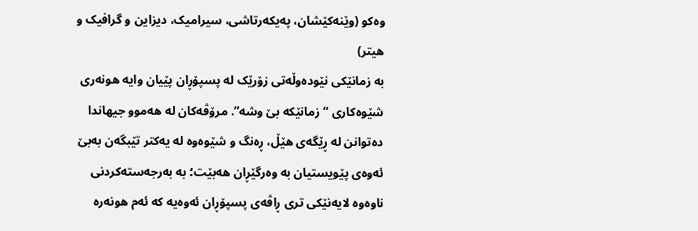وەکو (وێنەکێشان، پەیکەرتاشی، سیرامیک، دیزاین و گرافیک و هیتر)
بە زمانێکی نێودەوڵەتی زۆرێک لە پسپۆڕان پێیان وایە هونەری شێوەکاری “زمانێکە بێ وشە”. مرۆڤەکان لە هەموو جیهاندا دەتوانن لە ڕێگەی هێڵ، ڕەنگ و شێوەوە لە یەکتر تێبگەن بەبێ ئەوەی پێویستیان بە وەرگێڕان هەبێت؛ بە بەرجەستەکردنی ناوەوە لایەنێکی تری ڕاڤەی پسپۆڕان ئەوەیە کە ئەم هونەرە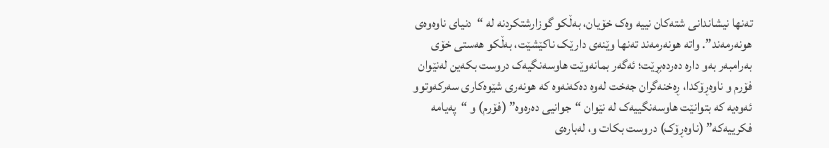تەنها نیشاندانی شتەکان نییە وەک خۆیان، بەڵکو گوزارشتکردنە لە “دنیای ناوەوەی هونەرمەند”. واتە هونەرمەند تەنها وێنەی دارێک ناکێشێت، بەڵکو هەستی خۆی بەرامبەر بەو دارە دەردەبڕێت؛ ئەگەر بمانەوێت هاوسەنگیەک دروست بکەین لەنێوان فۆرم و ناوەڕۆکدا، ڕەخنەگران جەخت لەوە دەکەنەوە کە هونەری شێوەکاری سەرکەوتوو ئەوەیە کە بتوانێت هاوسەنگییەک لە نێوان “جوانیی دەرەوە” (فۆرم) و “پەیامە فکرییەکە” (ناوەڕۆک) دروست بکات و، لەبارەی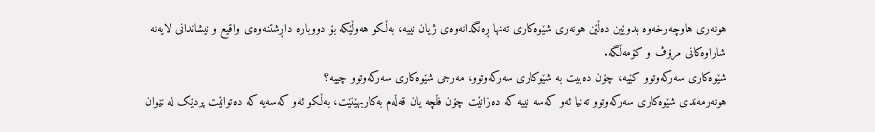هونەری هاوچەرخەوە بدوێین دەڵێن هونەری شێوەکاری تەنها ڕەنگدانەوەی ژیان نییە، بەڵکو هەوڵێکە بۆ دووبارە داڕشتنەوەی واقیع و نیشاندانی لایەنە شاراوەکانی مرۆڤ و کۆمەڵگە.
شێوەکاری سەرکەوتوو کێیە، چۆن دەبیت بە شێوکاری سەرکەوتوو، مەرجی شێوەکاری سەرکەوتوو چییە؟
هونەرمەندی شێوەکاری سەرکەوتوو تەنیا ئەو کەسە نییە کە دەزانێت چۆن فڵچە یان قەڵەم بەکاربهێنێت، بەڵکو ئەو کەسەیە کە دەتوانێت پردێک لە نێوان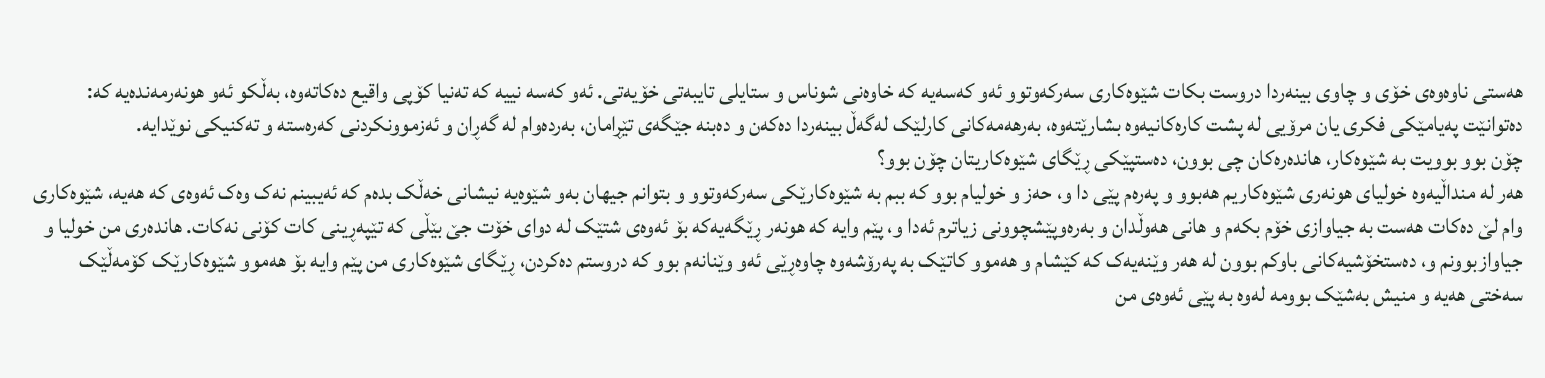هەستی ناوەوەی خۆی و چاوی بینەردا دروست بکات شێوەکاری سەرکەوتوو ئەو کەسەیە کە خاوەنی شوناس و ستایلی تایبەتی خۆیەتی. ئەو کەسە نییە کە تەنیا کۆپی واقیع دەکاتەوە، بەڵکو ئەو هونەرمەندەیە کە:
دەتوانێت پەیامێکی فکری یان مرۆیی لە پشت کارەکانیەوە بشارێتەوە، بەرهەمەکانی کارلێک لەگەڵ بینەردا دەکەن و دەبنە جێگەی تێڕامان، بەردەوام لە گەڕان و ئەزموونکردنی کەرەستە و تەکنیکی نوێدایە.
چۆن بوو بوویت بە شێوەکار، هاندەرەکان چی بوون، دەستپێکی ڕێگای شێوەکاریتان چۆن بوو؟
هەر لە منداڵیەوە خولیای هونەری شێوەکاریم هەبوو و پەرەم پێی دا و، حەز و خولیام بوو کە ببم بە شێوەکارێکی سەرکەوتوو و بتوانم جیهان بەو شێوەیە نیشانی خەڵک بدەم کە ئەیبینم نەک وەک ئەوەی کە هەیە، شێوەکاری وام لێ دەکات هەست بە جیاوازی خۆم بکەم و هانی هەوڵدان و بەرەوپێشچوونی زیاترم ئەدا و، پێم وایە کە هونەر ڕێگەیەکە بۆ ئەوەی شتێک لە دوای خۆت جێ بێڵی کە تێپەڕینی کات کۆنی نەکات. هاندەری من خولیا و جیاوازبوونم و، دەستخۆشیەکانی باوکم بوون لە هەر وێنەیەک کە کێشام و هەموو کاتێک بە پەرۆشەوە چاوەڕێی ئەو وێنانەم بوو کە دروستم دەکردن، ڕێگای شێوەکاری من پێم وایە بۆ هەموو شێوەکارێک کۆمەڵێک سەختی هەیە و منیش بەشێک بوومە لەوە بە پێی ئەوەی من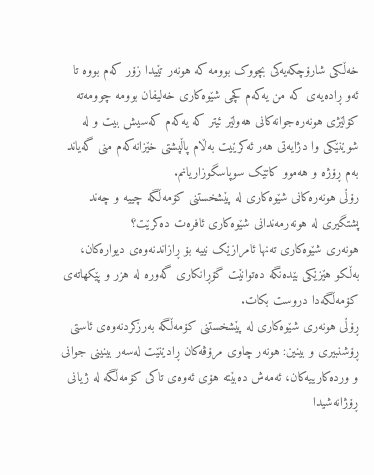خەڵکی شارۆچکەیەکی بچووک بوومە کە هونەر تێیدا زۆر کەم بووە تا ئەو ڕادەیەی کە من یەکەم کچی شێوەکاری خەلیفان بوومە چوومەتە کۆلێژی هونەرەجوانەکانی هەولێر ئیتر کە یەکەم کەسیش بیت و لە شوێنێکی وا دژایەتی هەر ئەکرێیت بەڵام پاڵپشتی خێزانەکەم منی گەیاند بەم ڕۆژە و هەموو کاتێک سوپاسگوزاریانم.
رۆڵی هونەرەکانی شێوەکاری لە پێشخستنی کۆمەڵگە چییە و چەند پشتگیری لە هونەرمەندانی شێوەکاری ئافرەت دەکرێت؟
هونەری شێوەکاری تەنها ئامرازێک نییە بۆ ڕازاندنەوەی دیوارەکان، بەڵکو هێزێکی بێدەنگە دەتوانێت گۆڕانکاری گەورە لە هزر و پێکهاتەی کۆمەڵگەدا دروست بکات.
ڕۆڵی هونەری شێوەکاری لە پێشخستنی کۆمەڵگە بەرزکردنەوەی ئاستی ڕۆشنبیری و بینین: هونەر چاوی مرۆڤەکان ڕادێنێت لەسەر بینینی جوانی و وردەکارییەکان، ئەمەش دەبێتە هۆی ئەوەی تاکی کۆمەڵگە لە ژیانی ڕۆژانەشیدا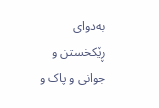بەدوای ڕێکخستن و جوانی و پاک و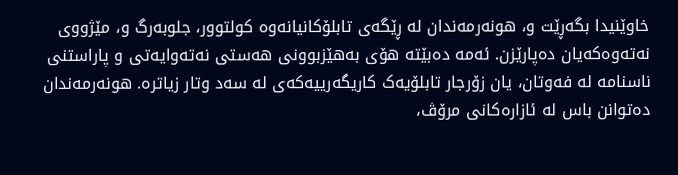خاوێنیدا بگەڕێت و، هونەرمەندان لە ڕێگەی تابلۆکانیانەوە کولتوور، جلوبەرگ و، مێژووی نەتەوەکەیان دەپارێزن. ئەمە دەبێتە هۆی بەهێزبوونی هەستی نەتەوایەتی و پاراستنی ناسنامە لە فەوتان، یان زۆرجار تابلۆیەک کاریگەرییەکەی لە سەد وتار زیاترە. هونەرمەندان دەتوانن باس لە ئازارەکانی مرۆڤ،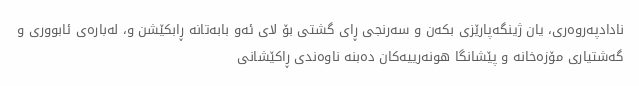نادادپەروەری، یان ژینگەپارێزی بکەن و سەرنجی ڕای گشتی بۆ لای ئەو بابەتانە ڕابکێشن و، لەبارەی ئابووری و گەشتیاری مۆزەخانە و پێشانگا هونەرییەکان دەبنە ناوەندی ڕاکێشانی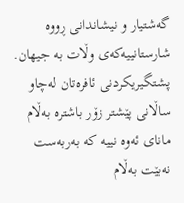گەشتیار و نیشاندانی ڕووە شارستانییەکەی وڵات بە جیهان.
پشتگیریکردنی ئافرەتان لەچاو ساڵانی پێشتر زۆر باشترە بەڵام مانای ئەوە نییە کە بەربەست نەبێت بەڵام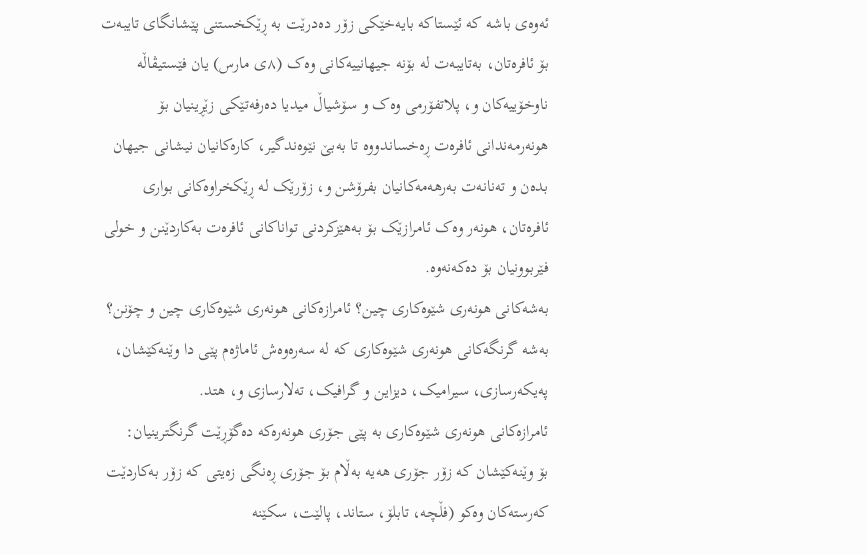ئەوەی باشە کە ئێستاکە بایەخێکی زۆر دەدرێت بە ڕێکخستنی پێشانگای تایبەت بۆ ئافرەتان، بەتایبەت لە بۆنە جیهانییەکانی وەک (٨ی مارس) یان فێستیڤاڵە ناوخۆییەکان و، پلاتفۆرمی وەک و سۆشیاڵ میدیا دەرفەتێکی زێڕینیان بۆ هونەرمەندانی ئافرەت ڕەخساندووە تا بەبێ نێوەندگیر، کارەکانیان نیشانی جیهان بدەن و تەنانەت بەرهەمەکانیان بفرۆشن و، زۆرێک لە ڕێکخراوەکانی بواری ئافرەتان، هونەر وەک ئامرازێک بۆ بەهێزکردنی تواناکانی ئافرەت بەکاردێنن و خولی فێربوونیان بۆ دەکەنەوە.
بەشەکانی هونەری شێوەکاری چین؟ ئامرازەکانی هونەری شێوەکاری چین و چۆنن؟
بەشە گرنگەکانی هونەری شێوەکاری کە لە سەرەوەش ئاماژەم پێی دا وێنەکێشان، پەیکەرسازی، سیرامیک، دیزاین و گرافیک، تەلارسازی و، هتد.
ئامرازەکانی هونەری شێوەکاری بە پێی جۆری هونەرەکە دەگۆڕێت گرنگترینیان:
بۆ وێنەکێشان کە زۆر جۆری هەیە بەڵام بۆ جۆری ڕەنگی زەیتی کە زۆر بەکاردێت کەرستەکان وەکو (فڵچە، تابلۆ، ستاند، پالێت، سکێنە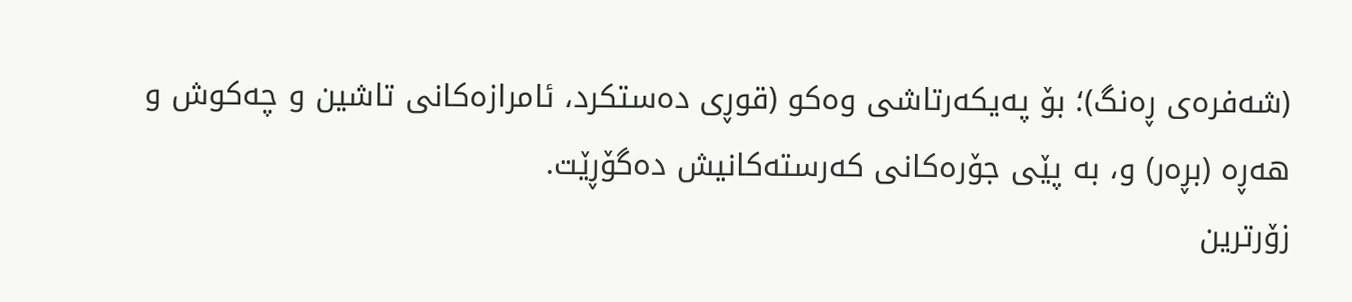(شەفرەی ڕەنگ)؛ بۆ پەیکەرتاشی وەکو (قوڕی دەستکرد، ئامرازەکانی تاشین و چەکوش و هەڕە (بڕەر) و، بە پێی جۆرەکانی کەرستەکانیش دەگۆڕێت.
زۆرترین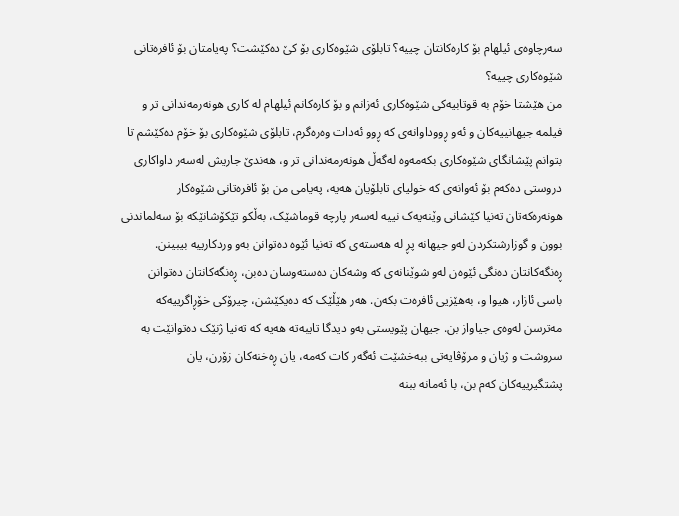سەرچاوەی ئیلهام بۆ کارەکانتان چییە؟ تابلۆی شێوەکاری بۆ کێ دەکێشت؟ پەیامتان بۆ ئافرەتانی شێوەکاری چییە؟
من هێشتا خۆم بە قوتابیەکی شێوەکاری ئەزانم و بۆ کارەکانم ئیلهام لە کاری هونەرمەندانی تر و فیلمە جیهانییەکان و ئەو ڕووداوانەی کە ڕوو ئەدات وەرەگرم، تابلۆی شێوەکاری بۆ خۆم دەکێشم تا بتوانم پێشانگای شێوەکاری بکەمەوە لەگەڵ هونەرمەندانی تر و، هەندێ جاریش لەسەر داواکاری دروستی دەکەم بۆ ئەوانەی کە خولیای تابلۆیان هەیە، پەیامی من بۆ ئافرەتانی شێوەکار هونەرەکەتان تەنیا کێشانی وێنەیەک نییە لەسەر پارچە قوماشێک، بەڵکو تێکۆشانێکە بۆ سەلماندنی بوون و گوزارشتکردن لەو جیهانە پڕ لە هەستەی کە تەنیا ئێوە دەتوانن بەو وردکارییە بیبینن.
ڕەنگەکانتان دەنگی ئێوەن لەو شوێنانەی کە وشەکان دەستەوسان دەبن، ڕەنگەکانتان دەتوانن باسی ئازار، هیوا و، بەهێزیی ئافرەت بکەن. هەر هێڵێک کە دەیکێشن، چیرۆکی خۆڕاگرییەکە مەترسن لەوەی جیاواز بن. جیهان پێویستی بەو دیدگا تایبەتە هەیە کە تەنیا ژنێک دەتوانێت بە سروشت و ژیان و مرۆڤایەتی ببەخشێت ئەگەر کات کەمە، یان ڕەخنەکان زۆرن، یان پشتگیرییەکان کەم بن، با ئەمانە ببنە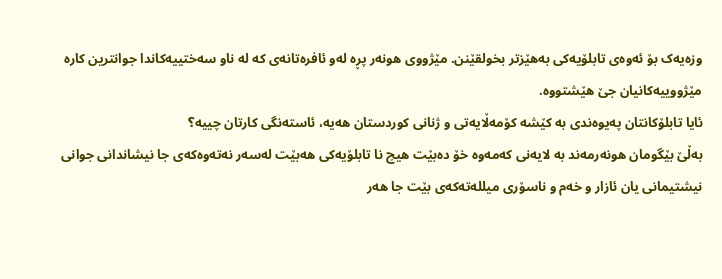وزەیەک بۆ ئەوەی تابلۆیەکی بەهێزتر بخولقێنن. مێژووی هونەر پڕە لەو ئافرەتانەی کە لە ناو سەختییەکاندا جوانترین کارە مێژووییەکانیان جێ هێشتووە.
ئایا تابلۆکانتان پەیوەندی بە کێشە کۆمەڵایەتی و ژنانی کوردستان هەیە، ئاستەنگی کارتان چییە؟
بەڵێ بێگومان هونەرمەند بە لایەنی کەمەوە خۆ دەبێت هیچ نا تابلۆیەکی هەبێت لەسەر نەتەوەکەی جا نیشاندانی جوانی نیشتیمانی یان ئازار و خەم و ناسۆری میللەتەکەی بێت جا هەر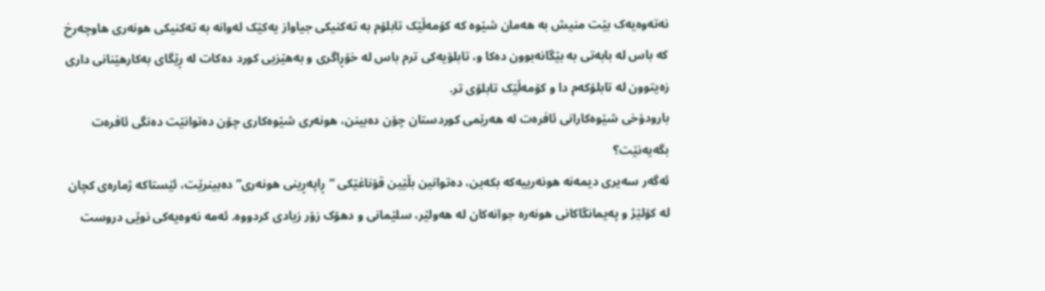نەتەوەیەک بێت منیش بە هەمان شێوە کە کۆمەڵێک تابلۆم بە تەکنیکی جیاواز یەکێک لەوانە بە تەکنیکی هونەری هاوچەرخ کە باس لە بابەتی بە بێگانەبوون دەکا و، تابلۆیەکی ترم باس لە خۆڕاگری و بەهێزیی کورد دەکات لە ڕێگای بەکارهێنانی داری زەیتوون لە تابلۆکەم دا و کۆمەڵێک تابلۆی تر.
بارودۆخی شێوەکارانی ئافرەت لە هەرێمی کوردستان چۆن دەبینن، هونەری شێوەکاری چۆن دەتوانێت دەنگی ئافرەت بگەیەنێت؟
ئەگەر سەیری دیمەنە هونەرییەکە بکەین، دەتوانین بڵێین قۆناغێکی “ڕاپەڕینی هونەری” دەبینرێت، ئێستاکە ژمارەی کچان لە کۆلێژ و پەیمانگاکانی هونەرە جوانەکان لە هەولێر، سلێمانی و دهۆک زۆر زیادی کردووە. ئەمە نەوەیەکی نوێی دروست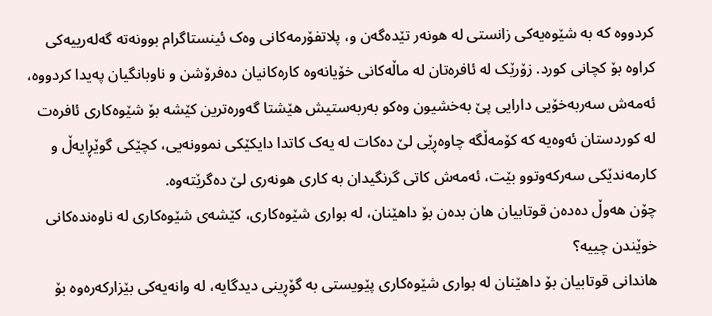کردووە کە بە شێوەیەکی زانستی لە هونەر تێدەگەن و، پلاتفۆرمەکانی وەک ئینستاگرام بوونەتە گەلەرییەکی کراوە بۆ کچانی کورد. زۆرێک لە ئافرەتان لە ماڵەکانی خۆیانەوە کارەکانیان دەفرۆشن و ناوبانگیان پەیدا کردووە، ئەمەش سەربەخۆیی دارایی پێ بەخشیون وەکو بەربەستیش هێشتا گەورەترین کێشە بۆ شێوەکاری ئافرەت لە کوردستان ئەوەیە کە کۆمەڵگە چاوەڕێی لێ دەکات لە یەک کاتدا دایکێکی نموونەیی، کچێکی گوێڕایەڵ و کارمەندێکی سەرکەوتوو بێت، ئەمەش کاتی گرنگیدان بە کاری هونەری لێ دەگرێتەوە.
چۆن هەوڵ دەدەن قوتابیان هان بدەن بۆ داهێنان، لە بواری شێوەکاری، کێشەی شێوەکاری لە ناوەندەکانی خوێندن چییە؟
هاندانی قوتابیان بۆ داهێنان لە بواری شێوەکاری پێویستی بە گۆڕینی دیدگایە، لە وانەیەکی بێزارکەرەوە بۆ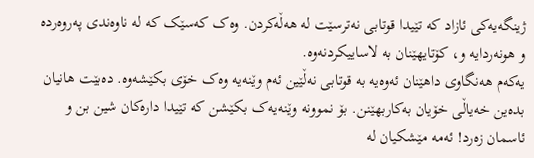ژینگەیەکی ئازاد کە تێیدا قوتابی نەترسێت لە هەڵەکردن. وەک کەسێک کە لە ناوەندی پەروەردە و هونەردایە و، کۆتایهێنان بە لاساییکردنەوە.
یەکەم هەنگاوی داهێنان ئەوەیە بە قوتابی نەڵێین ئەم وێنەیە وەک خۆی بکێشەوە. دەبێت هانیان بدەین خەیاڵی خۆیان بەکاربهێنن. بۆ نموونە وێنەیەک بکێشن کە تێیدا دارەکان شین بن و ئاسمان زەرد! ئەمە مێشکیان لە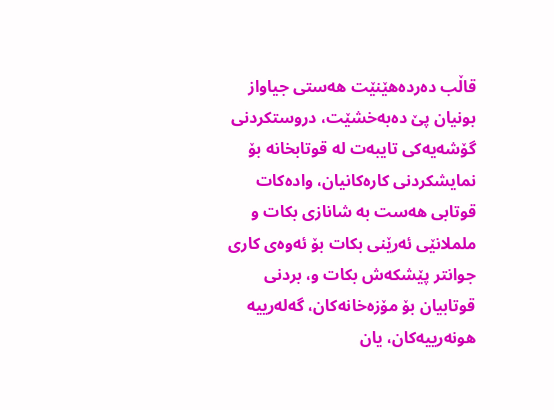قاڵب دەردەهێنێت هەستی جیاواز بونیان پێ دەبەخشێت، دروستکردنی گۆشەیەکی تایبەت لە قوتابخانە بۆ نمایشکردنی کارەکانیان، وادەکات قوتابی هەست بە شانازی بکات و ململانێی ئەرێنی بکات بۆ ئەوەی کاری جوانتر پێشکەش بکات و، بردنی قوتابیان بۆ مۆزەخانەکان، گەلەرییە هونەرییەکان، یان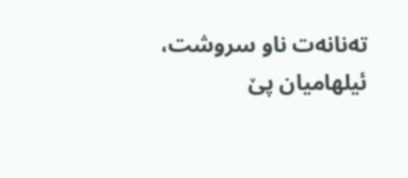تەنانەت ناو سروشت، ئیلهامیان پێ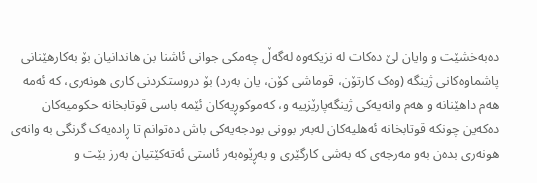دەبەخشێت و وایان لێ دەکات لە نزیکەوە لەگەڵ چەمکی جوانی ئاشنا بن هاندانیان بۆ بەکارهێنانی پاشماوەکانی ژینگە (وەک کارتۆن، قوماشی کۆن، یان بەرد) بۆ دروستکردنی کاری هونەری، کە ئەمە هەم داهێنانە و هەم وانەیەکی ژینگەپارێزییە و، کەموکوڕیەکان ئێمە باسی قوتابخانە حکومیەکان دەکەین چونکە قوتابخانە ئەهلیەکان لەبەر بوونی بودجەیەکی باش دەتوانم تا ڕادەیەک گرنگی بە وانەی هونەری بدەن بەو مەرجەی کە بەشی کارگێری و بەڕێوەبەر ئاستی ئەتەکێتیان بەرز بێت و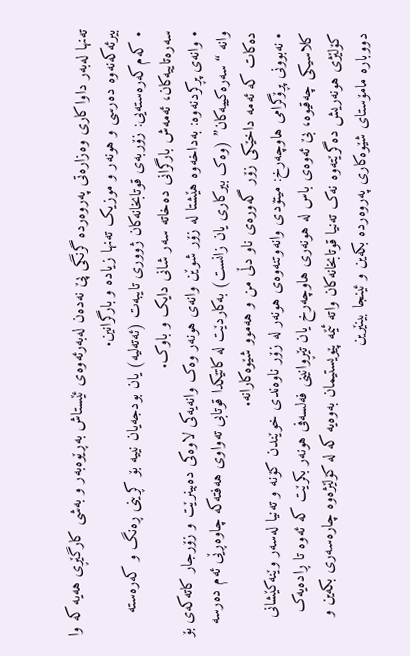تەنها لەبەر داواکاری وەزارەتی پەروەردە گرنگی پێ نەدەن لەبەرئەوەی ئێستاش بەڕێوەبەر و بەشی کارگێڕی هەیە کە وا بیرئەکەنەوە دەرسی و هونەر و موزیک تەنها زیادە و بارگرانین.
• کەم‌کەرەستەیی: زۆربەی قوتابخانەکان ژووری تایبەت (ئەتەلیە) یان بودجەیان نییە بۆ کڕینی ڕەنگ و کەرەستە سەرەتاییەکان، ئەمەش بارگرانی دەخاتە سەر شانی دایک و باوک.
• وانەی پڕکردنەوە: بەداخەوە هێشتا لە زۆر شوێن وانەی هونەر وەک وانەیەکی لاوەکی دەبینرێت و زۆرجار کاتەکەی بۆ وانە “سەرەکییەکان” (وەک بیرکاری یان زانست) بەکاردێت لە کاتێکدا قوتابی تەواوی هەفتەکە چاوەڕێی ئەم دەرسە دەکات کە ئەمە داخێکی زۆر گەورەی ناو دڵی من و هەموو شێوەکارانە.
• نەبوونی پڕۆگرامی هاوچەرخ: میتۆدی وانەوتنەوەی هونەر لە زۆر ناوەندی خوێندن کۆنە و تەنیا لەسەر وێنەکێشانی کلاسیکی چەقیوە، بێ ئەوەی باس لە هونەری هاوچەرخ یان تێڕوانینی فەلسەفی هونەر بکرێت کە ئەوە تا ڕادەیەک کۆلێژی هونەریش دەگرێتەوە نەک تەنیا قوتابخانەکان واتە ئێمە پێویستیمان بەوەیە کە لە کۆلێژەوە چارەسەری بکەین و دووبارە مامۆستای شێوەکاری پەروەردە بکەین و ئینجا بینێرین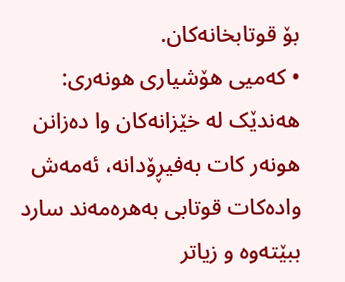بۆ قوتابخانەکان.
• کەمیی هۆشیاری هونەری: هەندێک لە خێزانەکان وا دەزانن هونەر کات بەفیڕۆدانە، ئەمەش وادەکات قوتابی بەهرەمەند سارد ببێتەوە و زیاتر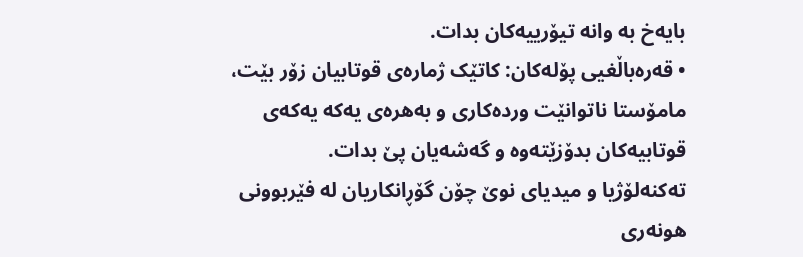بایەخ بە وانە تیۆرییەکان بدات.
• قەرەباڵغیی پۆلەکان: کاتێک ژمارەی قوتابیان زۆر بێت، مامۆستا ناتوانێت وردەکاری و بەهرەی یەکە یەکەی قوتابیەکان بدۆزێتەوە و گەشەیان پێ بدات.
تەکنەلۆژیا و میدیای نوێ چۆن گۆڕانکاریان لە فێربوونی هونەری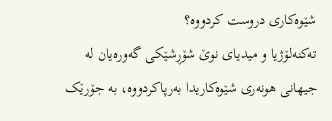شێوەکاری دروست کردووە؟
تەکنەلۆژیا و میدیای نوێ شۆڕشێکی گەورەیان لە جیهانی هونەری شێوەکاریدا بەرپاکردووە، بە جۆرێک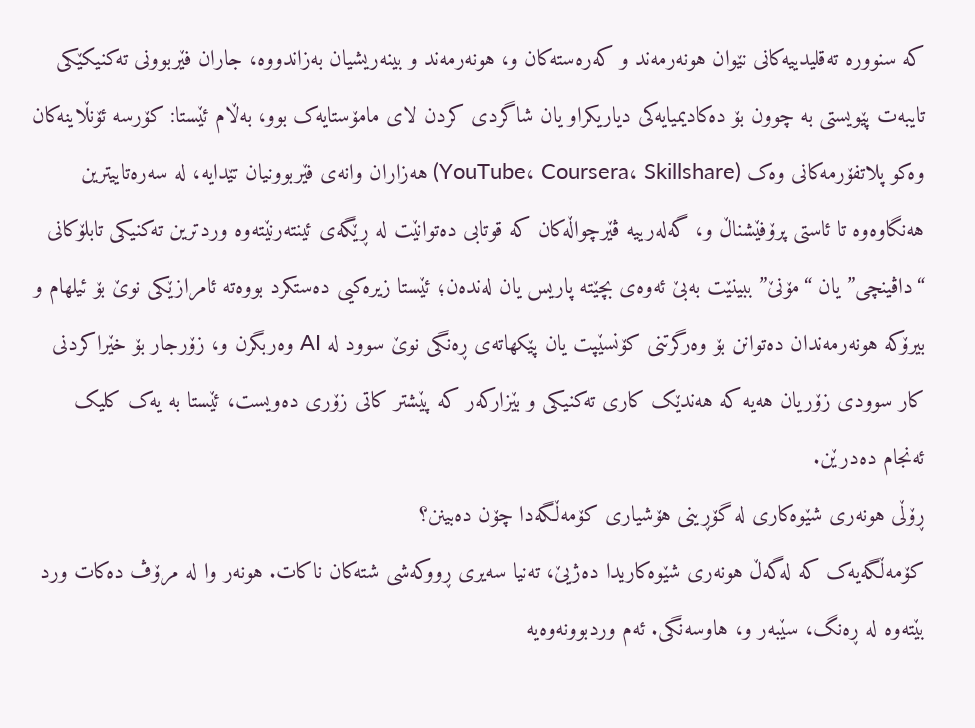کە سنوورە تەقلیدییەکانی نێوان هونەرمەند و کەرەستەکان و، هونەرمەند و بینەریشیان بەزاندووە، جاران فێربوونی تەکنیکێکی تایبەت پێویستی بە چوون بۆ دەکادیمیایەکی دیاریکراو یان شاگردی کردن لای مامۆستایەک بوو، بەڵام ئێستا: کۆرسە ئۆنڵاینەکان وەکو پلاتفۆرمەکانی وەک (YouTube، Coursera، Skillshare) هەزاران وانەی فێربوونیان تێدایە، لە سەرەتاییترین هەنگاوەوە تا ئاستی پرۆفێشناڵ و، گەلەرییە ڤێرچواڵەکان کە قوتابی دەتوانێت لە ڕێگەی ئینتەرنێتەوە وردترین تەکنیكی تابلۆکانی “داڤینچی” یان “مۆنێ” ببینێت بەبێ ئەوەی بچێتە پاریس یان لەندەن؛ ئێستا زیرەکیی دەستکرد بووەتە ئامرازێکی نوێ بۆ ئیلهام و بیرۆکە هونەرمەندان دەتوانن بۆ وەرگرتنی کۆنسێپت یان پێکهاتەی ڕەنگی نوێ سوود لە AI وەربگرن و، زۆرجار بۆ خێراکردنی کار سوودی زۆریان هەیە کە هەندێک کاری تەکنیکی و بێزارکەر کە پێشتر کاتی زۆری دەویست، ئێستا بە یەک کلیک ئەنجام دەدرێن.
ڕۆڵی هونەری شێوەکاری لە گۆڕینی هۆشیاری کۆمەڵگەدا چۆن دەبینن؟
کۆمەڵگەیەک کە لەگەڵ هونەری شێوەکاریدا دەژیێ، تەنیا سەیری ڕووکەشی شتەکان ناکات. هونەر وا لە مرۆڤ دەکات ورد بێتەوە لە ڕەنگ، سێبەر و، هاوسەنگی. ئەم وردبوونەوەیە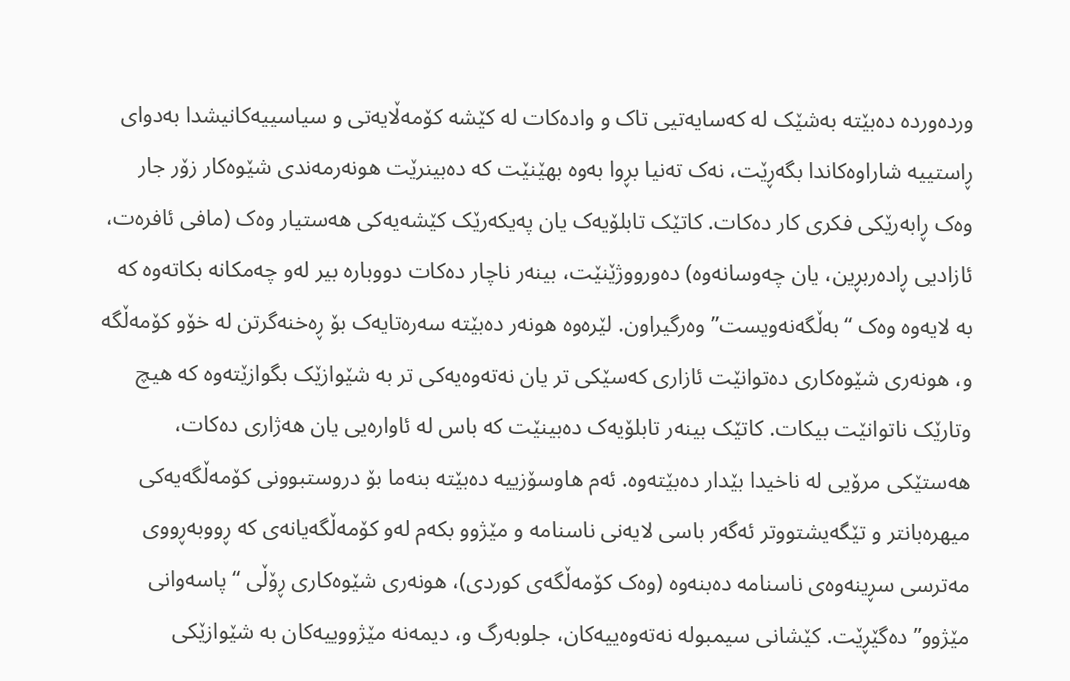وردەوردە دەبێتە بەشێک لە کەسایەتیی تاک و وادەکات لە کێشە کۆمەڵایەتی و سیاسییەکانیشدا بەدوای ڕاستییە شاراوەکاندا بگەڕێت، نەک تەنیا بڕوا بەوە بهێنێت کە دەبینرێت هونەرمەندی شێوەکار زۆر جار وەک ڕابەرێکی فکری کار دەکات. کاتێک تابلۆیەک یان پەیکەرێک کێشەیەکی هەستیار وەک (مافی ئافرەت، ئازادیی ڕادەربڕین، یان چەوسانەوە) دەورووژێنێت، بینەر ناچار دەکات دووبارە بیر لەو چەمکانە بکاتەوە کە بە لایەوە وەک “بەڵگەنەویست” وەرگیراون. لێرەوە هونەر دەبێتە سەرەتایەک بۆ ڕەخنەگرتن لە خۆو کۆمەڵگە و، هونەری شێوەکاری دەتوانێت ئازاری کەسێکی تر یان نەتەوەیەکی تر بە شێوازێک بگوازێتەوە کە هیچ وتارێک ناتوانێت بیکات. کاتێک بینەر تابلۆیەک دەبینێت کە باس لە ئاوارەیی یان هەژاری دەکات، هەستێکی مرۆیی لە ناخیدا بێدار دەبێتەوە. ئەم هاوسۆزییە دەبێتە بنەما بۆ دروستبوونی کۆمەڵگەیەکی میهرەبانتر و تێگەیشتووتر ئەگەر باسی لایەنی ناسنامە و مێژوو بکەم لەو کۆمەڵگەیانەی کە ڕووبەڕووی مەترسی سڕینەوەی ناسنامە دەبنەوە (وەک کۆمەڵگەی کوردی)، هونەری شێوەکاری ڕۆڵی “پاسەوانی مێژوو” دەگێڕێت. کێشانی سیمبولە نەتەوەییەکان، جلوبەرگ و، دیمەنە مێژووییەکان بە شێوازێکی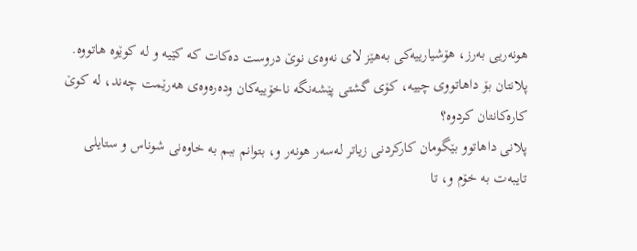هونەریی بەرز، هۆشیارییەکی بەهێز لای نەوەی نوێ دروست دەکات کە کێیە و لە کوێوە هاتووە.
پلانتان بۆ داهاتووی چییە، کۆی گشتی پێشەنگە ناخۆییەکان ودەرەوەی هەرێمت چەند، لە کوێ کارەکانتان کردوە؟
پلانی داهاتوو بێگومان کارکردنی زیاتر لەسەر هونەر و، بتوانم ببم بە خاوەنی شوناس و ستایلی تایبەت بە خۆم و، تا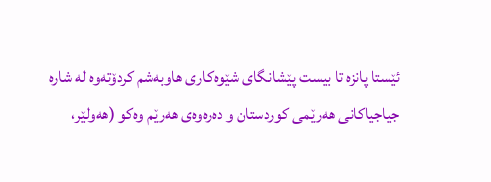ئێستا پانزە تا بیست پێشانگای شێوەکاری هاوبەشم کردۆتەوە لە شارە جیاجیاکانی هەرێمی کوردستان و دەرەوەی هەرێم وەکو (هەولێر،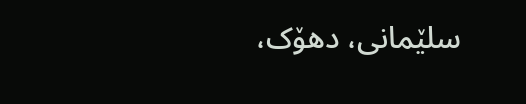سلێمانی، دهۆک،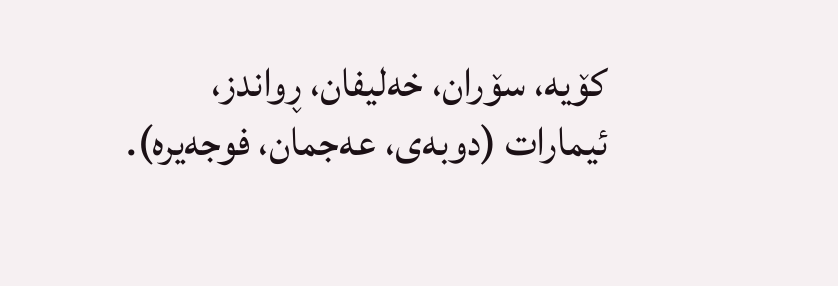کۆیە، سۆران، خەلیفان، ڕواندز، ئیمارات (دوبەی، عەجمان، فوجەیرە).